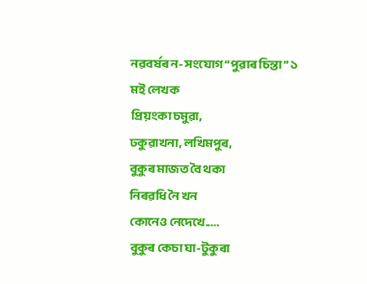নৱবৰ্ষৰ ন- সংযোগ “পুৱাৰ চিন্তা” ১
মই লেখক
প্ৰিয়ংকা চমুৱা,
ঢকুৱাখনা, লখিমপুৰ,
বুকুৰ মাজত বৈ থকা
নিৰৱধি নৈ খন
কোনেও নেদেখে.....
বুকুৰ কেচা ঘা-টুকুৰা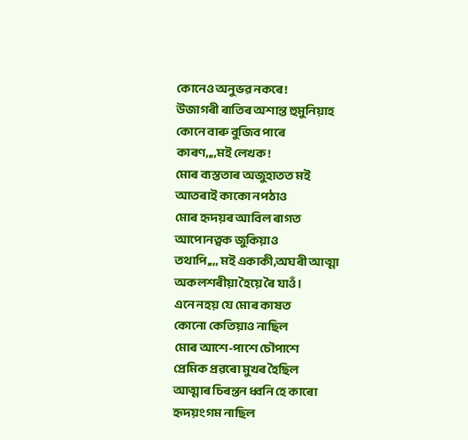কোনেও অনুভৱ নকৰে!
উজাগৰী ৰাতিৰ অশান্ত হুমুনিয়াহ
কোনে বাৰু বুজিব পাৰে
কাৰণ,,,,মই লেখক !
মোৰ ব্যস্ততাৰ অজুহাতত মই
আতৰাই কাকো নপঠাও
মোৰ হৃদয়ৰ আবিল ৰাগত
আপোনত্বক জুকিয়াও
তথাপি,,,, মই একাকী,অঘৰী আত্মা
অকলশৰীয়া হৈয়ে ৰৈ যাওঁ।
এনে নহয় যে মোৰ কাষত
কোনো কেতিয়াও নাছিল
মোৰ আশে-পাশে চৌপাশে
প্ৰেমিক প্ৰৱৰো মুখৰ হৈছিল
আত্মাৰ চিৰন্তন ধ্বনি হে কাৰো
হৃদয়ংগম নাছিল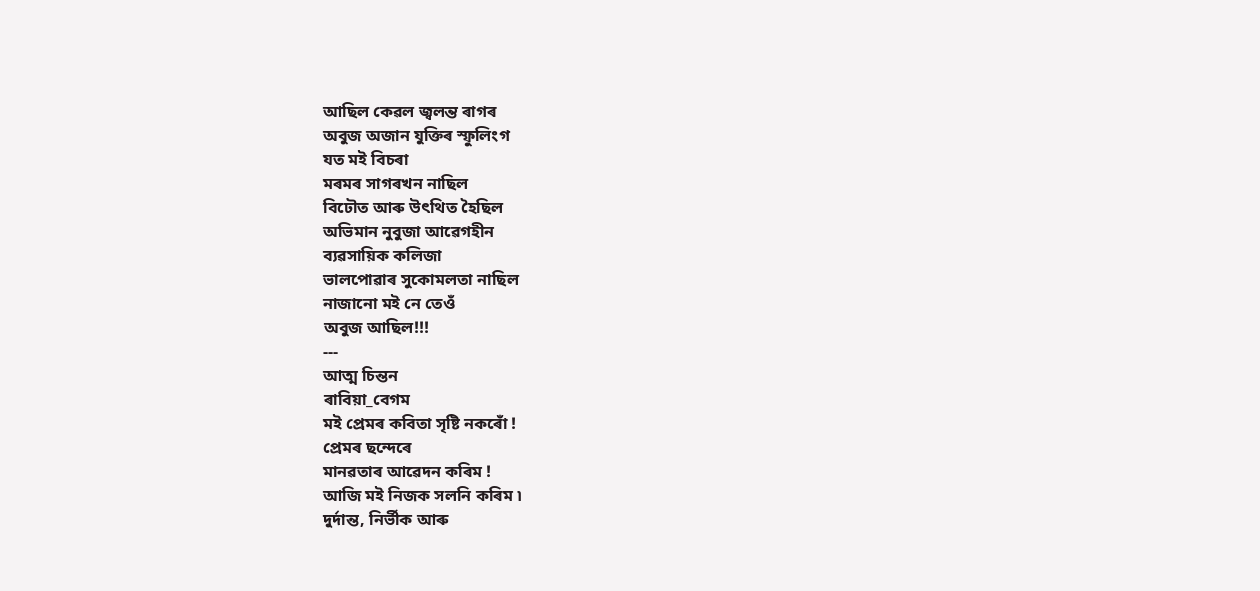আছিল কেৱল জ্বলন্ত ৰাগৰ
অবুজ অজান যুক্তিৰ স্ফুলিংগ
যত মই বিচৰা
মৰমৰ সাগৰখন নাছিল
বিঢৌত আৰু উৎথিত হৈছিল
অভিমান নুবুজা আৱেগহীন
ব্যৱসায়িক কলিজা
ভালপোৱাৰ সুকোমলতা নাছিল
নাজানো মই নে তেওঁ
অবুজ আছিল!!!
---
আত্ম চিন্তন
ৰাবিয়া_বেগম
মই প্ৰেমৰ কবিতা সৃষ্টি নকৰোঁ !
প্ৰেমৰ ছন্দেৰে
মানৱতাৰ আৱেদন কৰিম !
আজি মই নিজক সলনি কৰিম ৷
দুৰ্দান্ত, নিৰ্ভীক আৰু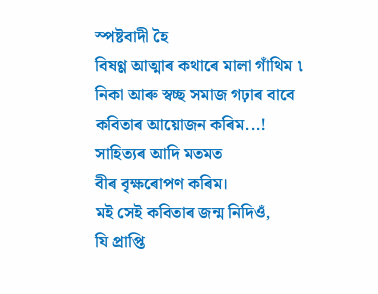স্পষ্টবাদী হৈ
বিষণ্ণ আত্মাৰ কথাৰে মালা গাঁথিম ৷
নিকা আৰু স্বচ্ছ সমাজ গঢ়াৰ বাবে
কবিতাৰ আয়োজন কৰিম...!
সাহিত্যৰ আদি মতমত
বীৰ বৃক্ষৰোপণ কৰিম।
মই সেই কবিতাৰ জন্ম নিদিওঁ,
যি প্ৰাপ্তি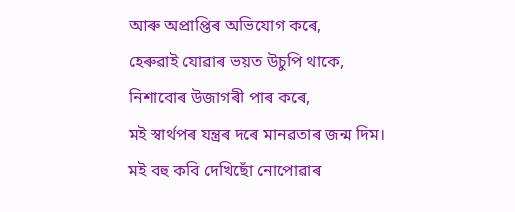আৰু অপ্ৰাপ্তিৰ অভিযোগ কৰে,
হেৰুৱাই যোৱাৰ ভয়ত উচুপি থাকে,
নিশাবোৰ উজাগৰী পাৰ কৰে,
মই স্বাৰ্থপৰ যন্ত্ৰৰ দৰে মানৱতাৰ জন্ম দিম।
মই বহু কবি দেখিছোঁ নোপোৱাৰ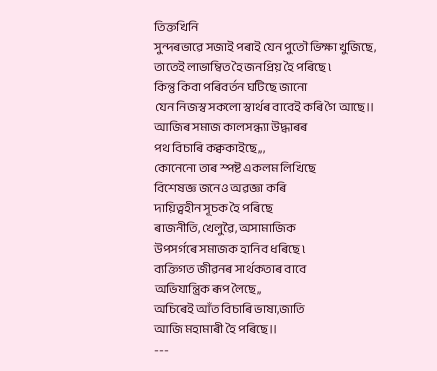তিক্তখিনি
সুন্দৰভাৱে সজাই পৰাই যেন পুতৌ ভিক্ষা খুজিছে,
তাতেই লাভাম্বিত হৈ জনপ্ৰিয় হৈ পৰিছে ৷
কিন্তু কিবা পৰিবৰ্তন ঘটিছে জানো
যেন নিজস্ব সকলো স্বাৰ্থৰ বাবেই কৰি গৈ আছে।।
আজিৰ সমাজ কালসন্ধ্যা উদ্ধাৰৰ
পথ বিচাৰি কক্বকাইছে,,,
কোনেনো তাৰ স্পষ্ট একলম লিখিছে
বিশেষজ্ঞ জনেও অৱজ্ঞা কৰি
দায়িত্বহীন সূচক হৈ পৰিছে
ৰাজনীতি, খেলুৱৈ, অসামাজিক
উপসৰ্গৰে সমাজক হানিব ধৰিছে ৷
ব্যক্তিগত জীৱনৰ সাৰ্থকতাৰ বাবে
অভিযান্ত্ৰিক ৰূপ লৈছে,,
অচিৰেই আঁত বিচাৰি ভাষা,জাতি
আজি মহামাৰী হৈ পৰিছে।।
---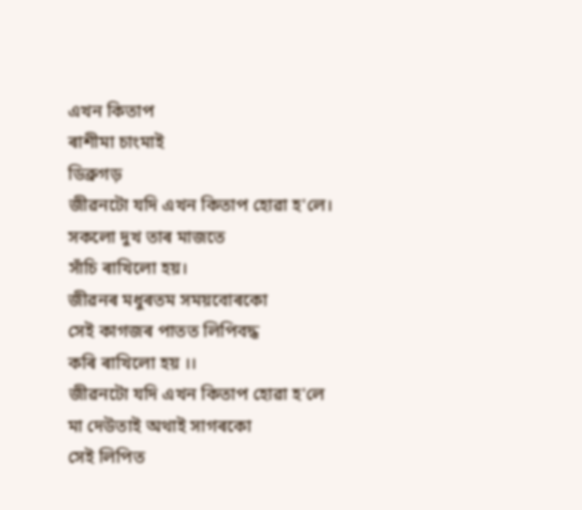এখন কিতাপ
ৰাশীমা চাংমাই
ডিব্ৰুগড়
জীৱনটো যদি এখন কিতাপ হোৱা হ'লে।
সকলো দুখ তাৰ মাজতে
সাঁচি ৰাখিলো হয়।
জীৱনৰ মধুৰতম সময়বোৰকো
সেই কাগজৰ পাতত লিপিবদ্ধ
কৰি ৰাখিলো হয় ।।
জীৱনটো যদি এখন কিতাপ হোৱা হ'লে
মা দেউতাই অথাই সাগৰকো
সেই লিপিত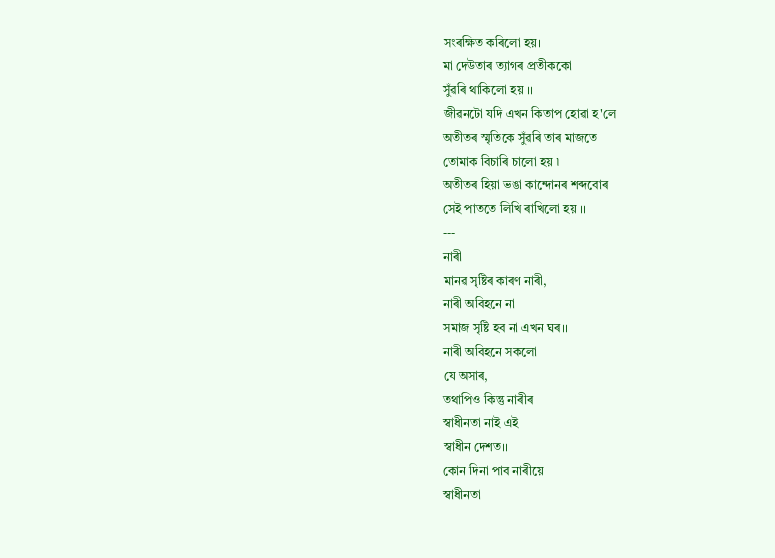সংৰক্ষিত কৰিলো হয়।
মা দেউতাৰ ত্যাগৰ প্রতীককো
সুঁৱৰি থাকিলো হয় ।।
জীৱনটো যদি এখন কিতাপ হোৱা হ'লে
অতীতৰ স্মৃতিকে সুঁৱৰি তাৰ মাজতে
তোমাক বিচাৰি চালো হয় ৷
অতীতৰ হিয়া ভঙা কান্দোনৰ শব্দবোৰ
সেই পাততে লিখি ৰাখিলো হয় ।।
---
নাৰী
মানৱ সৃষ্টিৰ কাৰণ নাৰী,
নাৰী অবিহনে না
সমাজ সৃষ্টি হব না এখন ঘৰ।।
নাৰী অবিহনে সকলো
যে অসাৰ,
তথাপিও কিন্তু নাৰীৰ
স্বাধীনতা নাই এই
স্বাধীন দেশত।।
কোন দিনা পাব নাৰীয়ে
স্বাধীনতা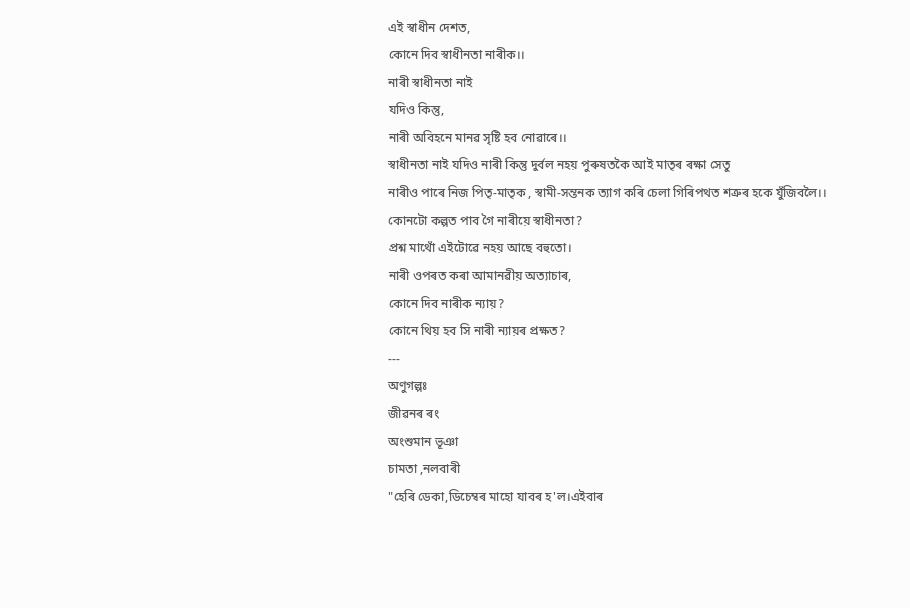এই স্বাধীন দেশত,
কোনে দিব স্বাধীনতা নাৰীক।।
নাৰী স্বাধীনতা নাই
যদিও কিন্তু,
নাৰী অবিহনে মানৱ সৃষ্টি হব নোৱাৰে।।
স্বাধীনতা নাই যদিও নাৰী কিন্তু দুৰ্বল নহয় পুৰুষতকৈ আই মাতৃৰ ৰক্ষা সেতু
নাৰীও পাৰে নিজ পিতৃ-মাতৃক , স্বামী-সন্তনক ত্যাগ কৰি চেলা গিৰিপথত শত্ৰুৰ হকে যুঁজিবলৈ।।
কোনটো কল্পত পাব গৈ নাৰীয়ে স্বাধীনতা?
প্ৰশ্ন মাথোঁ এইটোৱে নহয় আছে বহুতো।
নাৰী ওপৰত কৰা আমানৱীয় অত্যাচাৰ,
কোনে দিব নাৰীক ন্যায়?
কোনে থিয় হব সি নাৰী ন্যায়ৰ প্ৰক্ষত?
---
অণুগল্পঃ
জীৱনৰ ৰং
অংশুমান ভূঞা
চামতা ,নলবাৰী
"হেৰি ডেকা,ডিচেম্বৰ মাহো যাবৰ হ'ল।এইবাৰ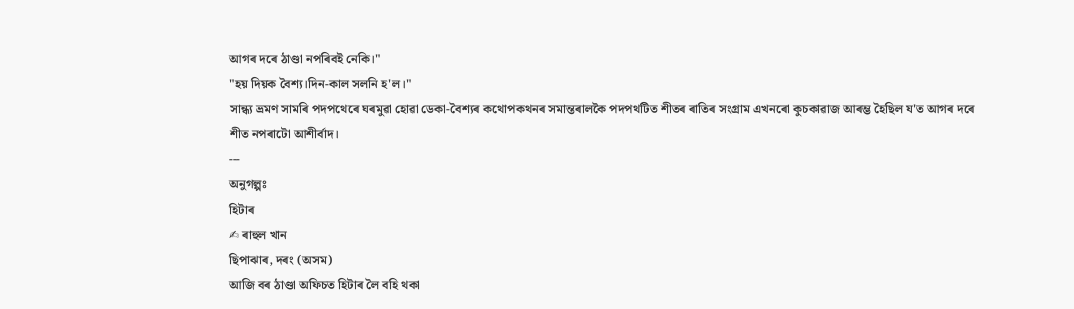আগৰ দৰে ঠাণ্ডা নপৰিবই নেকি।"
"হয় দিয়ক বৈশ্য।দিন-কাল সলনি হ'ল।"
সান্ধ্য ভ্ৰমণ সামৰি পদপথেৰে ঘৰমুৱা হোৱা ডেকা-বৈশ্যৰ কথোপকথনৰ সমান্তৰালকৈ পদপথটিত শীতৰ ৰাতিৰ সংগ্ৰাম এখনৰো কুচকাৱাজ আৰম্ভ হৈছিল য'ত আগৰ দৰে শীত নপৰাটো আশীৰ্বাদ।
---
অনুগল্পঃ
হিটাৰ
✍ ৰাহুল খান
ছিপাঝাৰ, দৰং (অসম)
আজি বৰ ঠাণ্ডা অফিচত হিটাৰ লৈ বহি থকা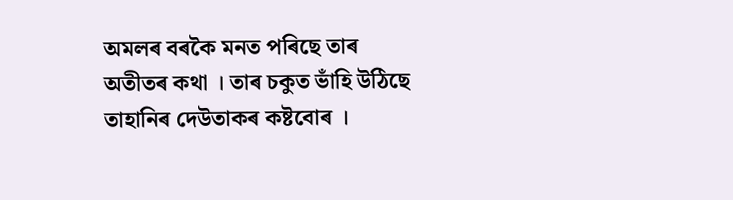অমলৰ বৰকৈ মনত পৰিছে তাৰ অতীতৰ কথা । তাৰ চকুত ভাঁহি উঠিছে তাহানিৰ দেউতাকৰ কষ্টবোৰ ।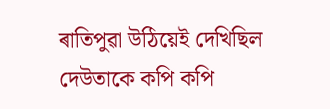ৰাতিপুৱা উঠিয়েই দেখিছিল দেউতাকে কপি কপি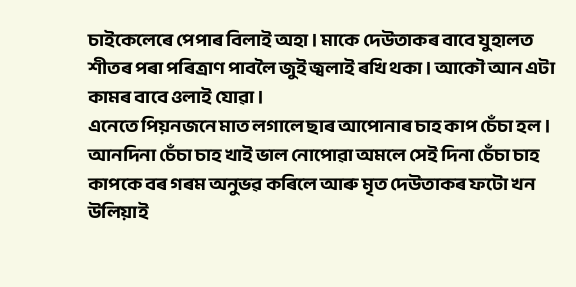চাইকেলেৰে পেপাৰ বিলাই অহা । মাকে দেউতাকৰ বাবে যুহালত শীতৰ পৰা পৰিত্ৰাণ পাবলৈ জুই জ্বলাই ৰখি থকা । আকৌ আন এটা কামৰ বাবে ওলাই যোৱা ।
এনেতে পিয়নজনে মাত লগালে ছাৰ আপোনাৰ চাহ কাপ চেঁচা হল । আনদিনা চেঁচা চাহ খাই ভাল নোপোৱা অমলে সেই দিনা চেঁচা চাহ কাপকে বৰ গৰম অনুভৱ কৰিলে আৰু মৃত দেউতাকৰ ফটো খন উলিয়াই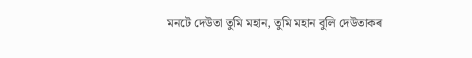মনটে দেউতা তুমি মহান, তুমি মহান বুলি দেউতাকৰ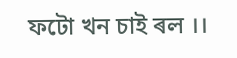ফটো খন চাই ৰল ।।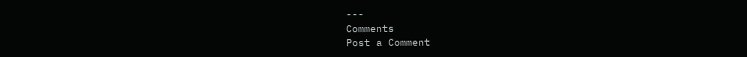---
Comments
Post a Comment